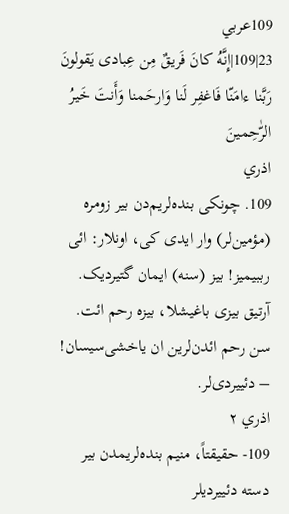109عربي
23|109|إِنَّهُ كانَ فَريقٌ مِن عِبادى يَقولونَ رَبَّنا ءامَنّا فَاغفِر لَنا وَارحَمنا وَأَنتَ خَيرُ الرّٰحِمينَ
اذري
109. چونکی بنده‌لریم‌دن بیر زومره (مؤمین‌لر) وار ایدی کی، اونلار: ائی رببیمیز! بیز (سنه) ایمان گتیردیک. آرتیق بیزی باغیشلا، بیزه رحم ائت. سن رحم ائدن‌لرین ان یاخشی‌سیسان! – دئییردی‌لر.
اذري ٢
109- حقیقتاً، منیم بنده‌لریمدن بیر دسته دئییردیلر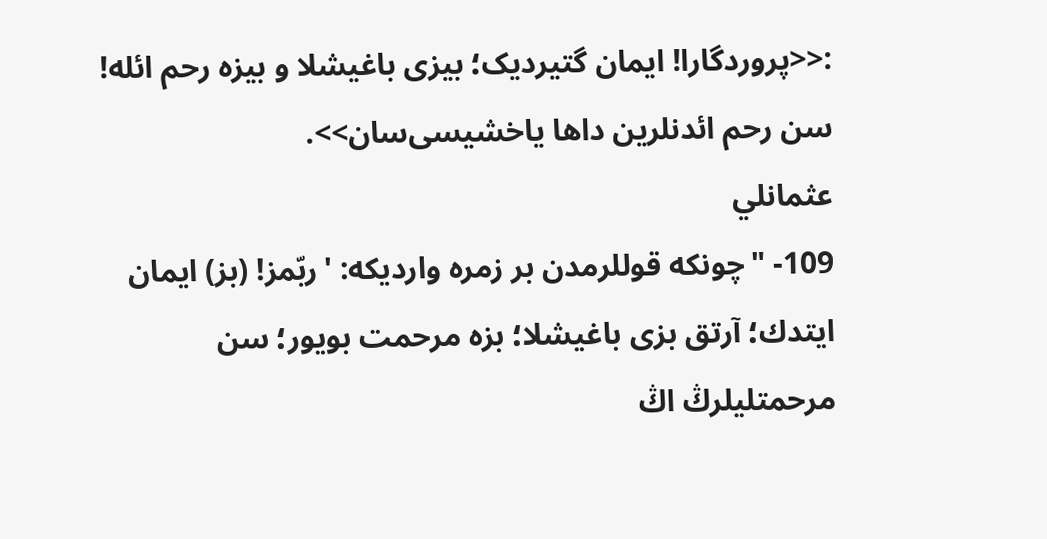:<<پروردگارا! ایمان گتیردیک؛ بیزی باغیشلا و بیزه رحم ائله! سن رحم ائدنلرین داها یاخشیسی‌سان>>.
عثمانلي
109- "چونکه قوللرمدن بر زمره واردیکه: 'ربّمز! (بز) ایمان ایتدك؛ آرتق بزی باغیشلا؛ بزه مرحمت بویور؛ سن مرحمتلیلرڭ اڭ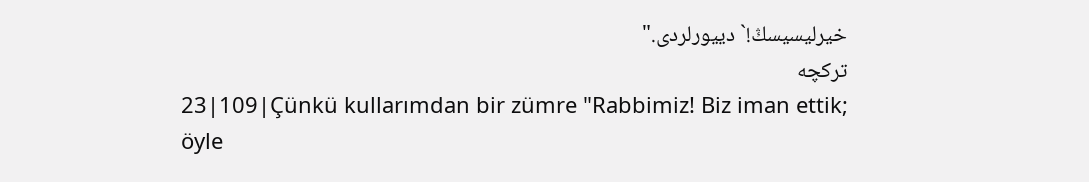خیرلیسیسڭ!` دییورلردی."
ترکچە
23|109|Çünkü kullarımdan bir zümre "Rabbimiz! Biz iman ettik; öyle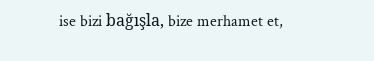ise bizi bağışla, bize merhamet et,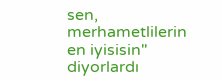sen, merhametlilerin en iyisisin" diyorlardı